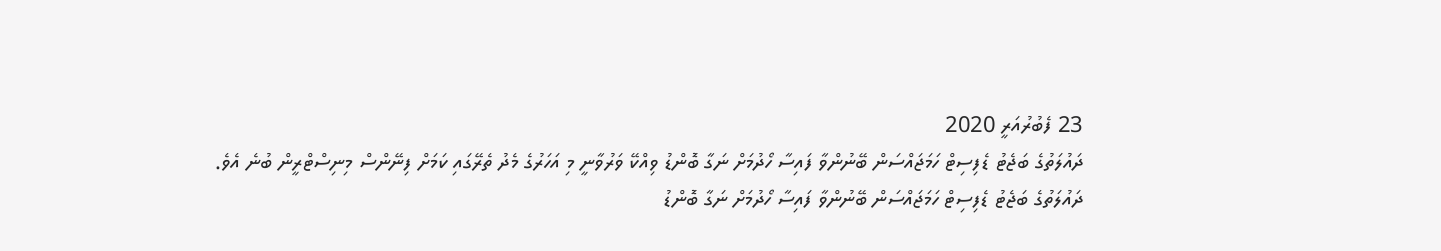23 ފެބުރުއަރީ 2020
ދައުލަތުގެ ބަޖެޓު ޑެފިސިޓް ހަމަޖައްސަން ބޭނުންވާ ފައިސާ ހޯދުމަށް ނަގާ ބޮންޑު ވިއްކޭ ވަރުވާނީ މި އަހަރުގެ މެދު ތެރޭގައި ކަމަށް ފިނޭންސް މިނިސްޓްރީން ބުނެ އެވެ.
ދައުލަތުގެ ބަޖެޓު ޑެފިސިޓް ހަމަޖައްސަން ބޭނުންވާ ފައިސާ ހޯދުމަށް ނަގާ ބޮންޑު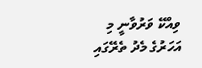ވިއްކޭ ވަރުވާނީ މި އަހަރުގެ މެދު ތެރޭގައި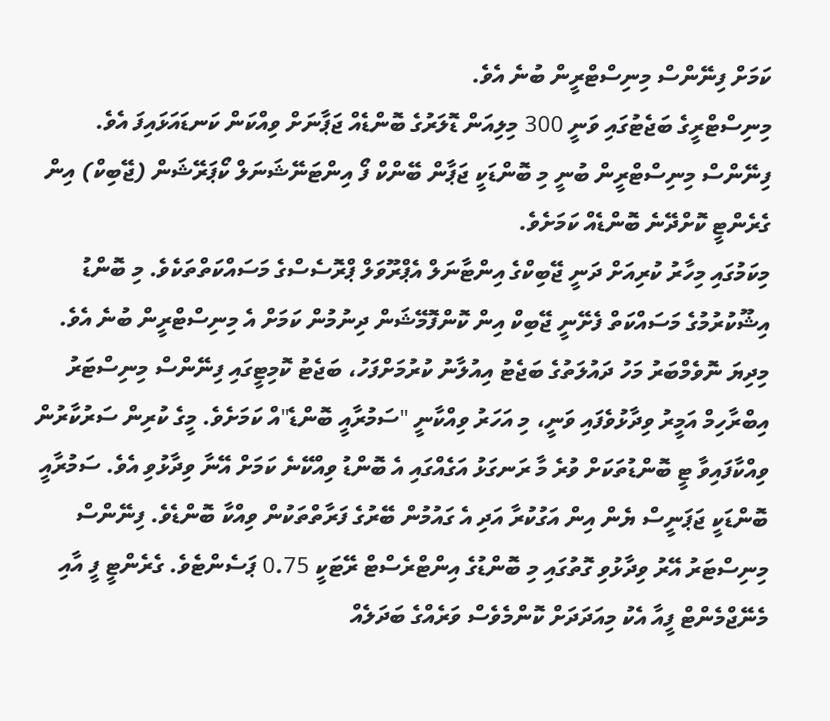ކަމަށް ފިނޭންސް މިނިސްޓްރީން ބުނެ އެވެ.
މިނިސްޓްރީގެ ބަޖެޓުގައި ވަނީ 300 މިލިއަން ޑޮލަރުގެ ބޮންޑެއް ޖަޕާނަށް ވިއްކަން ކަނޑައަޅައިފަ އެވެ. ފިނޭންސް މިނިސްޓްރީން ބުނީ މި ބޮންޑަކީ ޖަޕާން ބޭންކް ފޯ އިންޓަނޭޝަނަލް ކޯޕަރޭޝަން (ޖޭބިކް) އިން ގެރެންޓީ ކޮށްދޭނެ ބޮންޑެއް ކަމަށެވެ.
މިކަމުގައި މިހާރު ކުރިއަށް ދަނީ ޖޭބިކްގެ އިންޓާނަލް އެޕްރޫވަލް ޕްރޮސެސްގެ މަސައްކަތްތަކެވެ. މި ބޮންޑު އިޝޫކުރުމުގެ މަސައްކަތް ފެށޭނީ ޖޭބިކް އިން ކޮންފޮމޭޝަން ދިނުމުން ކަމަށް އެ މިނިސްޓްރީން ބުނެ އެވެ.
މިދިޔަ ނޮވެމްބަރު މަހު ދައުލަތުގެ ބަޖެޓު އިއުލާނު ކުރުމަށްފަހު، ބަޖެޓު ކޮމިޓީގައި ފިނޭންސް މިނިސްޓަރު އިބްރާހިމް އަމީރު ވިދާޅުވެފައި ވަނީ، މި އަހަރު ވިއްކާނީ "ސަމުރާއީ ބޮންޑެ"އް ކަމަށެވެ. މީގެ ކުރިން ސަރުކާރުން ވިއްކާފައިވާ ޓީ ބޮންޑުތަކަށް ވުރެ މާ ރަނގަޅު އަގެއްގައި އެ ބޮންޑު ވިއްކޭނެ ކަމަށް އޭނާ ވިދާޅުވި އެވެ. ސަމުރާއީ ބޮންޑަކީ ޖަޕަނީސް ޔެން އިން އަގުކުރާ އަދި އެ ގައުމުން ބޭރުގެ ފަރާތްތަކުން ވިއްކާ ބޮންޑެވެ. ފިނޭންސް މިނިސްޓަރު އޭރު ވިދާޅުވި ގޮތުގައި މި ބޮންޑުގެ އިންޓްރެސްޓް ރޭޓަކީ 0.75 ޕަސެންޓެވެ. ގެރެންޓީ ފީ އާއި މެނޭޖްމެންޓް ފީއާ އެކު މިއަދަދަށް ކޮންމެވެސް ވަރެއްގެ ބަދަލެއް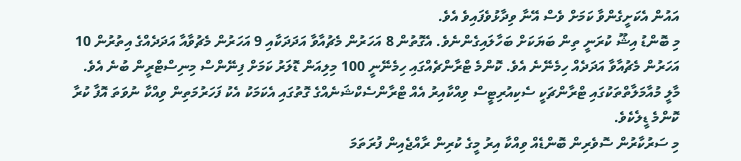އައުން އެކަށީގެންވާ ކަމަށް ވެސް އޭނާ ވިދާޅުވެފައިވެ އެވެ.
މި ބޮންޑު އިޝޫ ކުރަނީ ތިން ބަޔަކަށް ބަހާލައިގެންނެވެ. އެގޮތުން 8 އަހަރުން މެޗުއާވާ އަދަދަކާއި 9 އަހަރުން މެޗުވާއާ އަދަދެއްގެ އިތުރުން 10 އަހަރުން މެޗުއާވާ އަދަދެއް ހިމެނޭނެ އެވެ. ކޮންމެ ޓްރާންޗެއްގައި ހިމެނޭނީ 100 މިލިއަން ޑޮލަރު ކަމަށް ފިނޭންސް މިނިސްޓްރީން ބުނެ އެވެ.
މާލީ މުއާމަލާތްތަކުގައި ޓްރާންޗަކީ ސެކިއުރިޓީސް ވިއްކާއިރު އެއް ޓްރާންސެކްޝަނެއްގެ ގޮތުގައި އެކަމަކު އެކު ފަހަރުމަތިން ވިއްކާ ނުވަތަ އޮފާ ކުރާ ކޮންމެ ޑީލެކެވެ.
މި ސަރުކާރުން ސޮވެރިން ބޮންޑެއް ވިއްކާ އިރު މީގެ ކުރިން ރާއްޖެއިން ފުރަތަމަ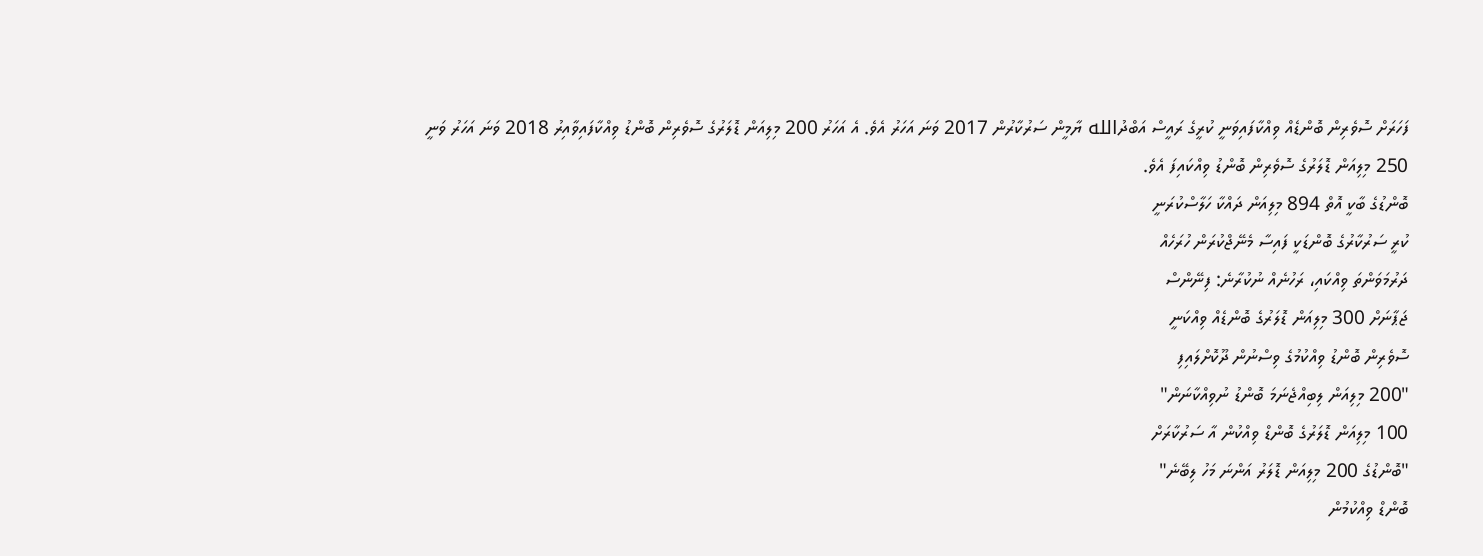ފަހަރަށް ސޮވެރިން ބޮންޑެއް ވިއްކާފައިވަނީ ކުރީގެ ރައީސް އަބްދުالله ޔާމީން ސަރުކާރުން 2017 ވަނަ އަހަރު އެވެ. އެ އަހަރު 200 މިލިއަން ޑޮލަރުގެ ސޮވެރިން ބޮންޑު ވިއްކާފައިވާއިރު 2018 ވަނަ އަހަރު ވަނީ 250 މިލިއަން ޑޮލަރުގެ ސޮވެރިން ބޮންޑު ވިއްކައިފަ އެވެ.
ބޮންޑުގެ ބާކީ އޮތް 894 މިލިއަން ދައްކާ ހަލާސްކުރަނީ
ކުރީ ސަރުކާރުގެ ބޮންޑަކީ ފައިސާ މެނޭޖްކުރަން ހުރަހެއް
ދަރުމަވަންތަ ވިއްކައި، ރަހުނެއް ނުކުރާނެ: ފިނޭންސް
ޖަޕާނަށް 300 މިލިއަން ޑޮލަރުގެ ބޮންޑެއް ވިއްކަނީ
ސޮވެރިން ބޮންޑު ވިއްކުމުގެ ވިސްނުން ދޫކޮށްލައިފި
"200 މިލިއަން ލިބިއްޖެނަމަ ބޮންޑު ނުވިއްކާނަން"
100 މިލިއަން ޑޮލަރުގެ ބޮންޑް ވިއްކުން އާ ސަރުކާރަށް
"ބޮންޑުގެ 200 މިލިއަން ޑޮލަރު އަންނަ މަހު ލިބޭނެ"
ބޮންޑް ވިއްކުމުން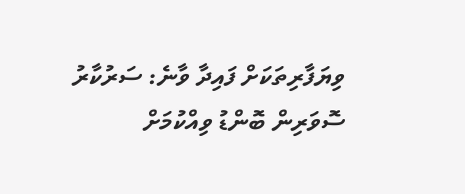ވިޔަފާރިތަކަށް ފައިދާ ވާނެ: ސަރުކާރު
ސޮވަރިން ބޮންޑު ވިއްކުމަށް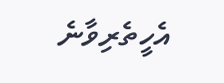އެހީތެރިވާނެ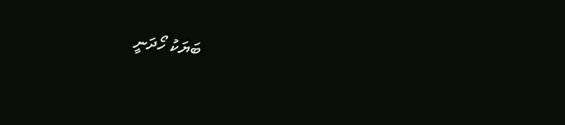ބަޔަކު ހޯދަނީ